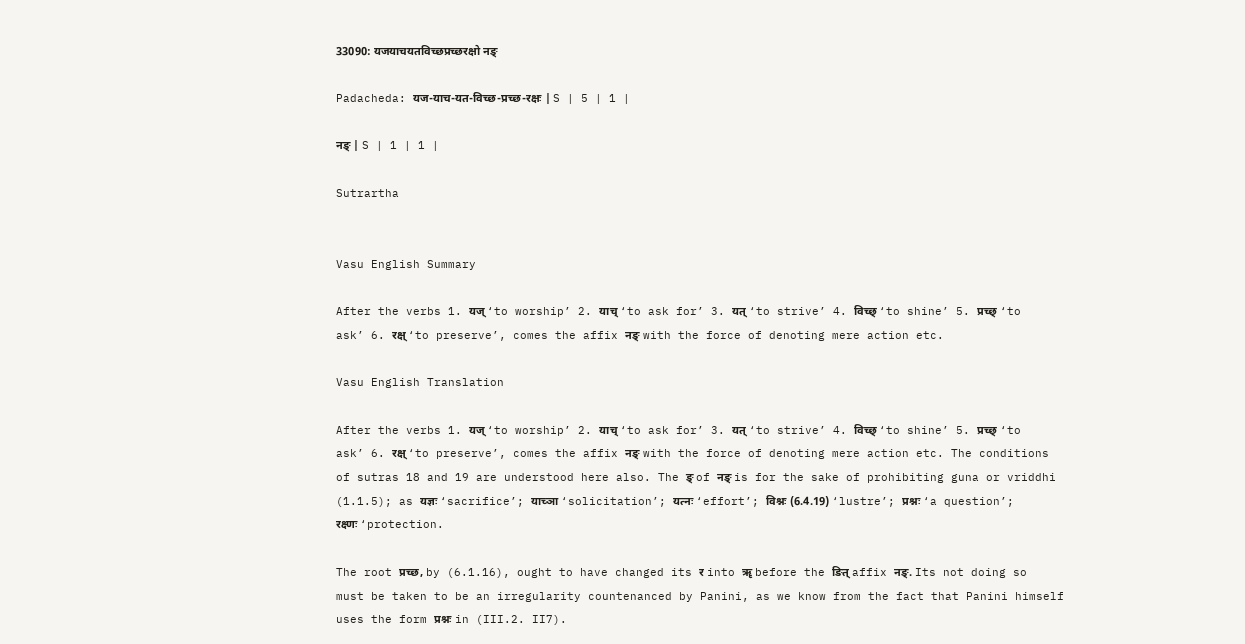33090: यजयाचयतविच्छप्रच्छरक्षो नङ्

Padacheda: यज-याच-यत-विच्छ-प्रच्छ-रक्षः | S | 5 | 1 |

नङ् | S | 1 | 1 |

Sutrartha


Vasu English Summary

After the verbs 1. यज् ‘to worship’ 2. याच् ‘to ask for’ 3. यत् ‘to strive’ 4. विच्छ् ‘to shine’ 5. प्रच्छ् ‘to ask’ 6. रक्ष् ‘to preserve’, comes the affix नङ् with the force of denoting mere action etc.

Vasu English Translation

After the verbs 1. यज् ‘to worship’ 2. याच् ‘to ask for’ 3. यत् ‘to strive’ 4. विच्छ् ‘to shine’ 5. प्रच्छ् ‘to ask’ 6. रक्ष् ‘to preserve’, comes the affix नङ् with the force of denoting mere action etc. The conditions of sutras 18 and 19 are understood here also. The ङ् of नङ् is for the sake of prohibiting guna or vriddhi (1.1.5); as यज्ञः ‘sacrifice’; याच्ञा ‘solicitation’; यत्नः ‘effort’; विश्नः (6.4.19) ‘lustre’; प्रश्नः ‘a question’; रक्ष्णः ‘protection.

The root प्रच्छ, by (6.1.16), ought to have changed its र into ॠ before the ङित् affix नङ्. Its not doing so must be taken to be an irregularity countenanced by Panini, as we know from the fact that Panini himself uses the form प्रश्नः in (III.2. II7).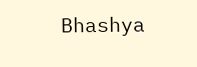Bhashya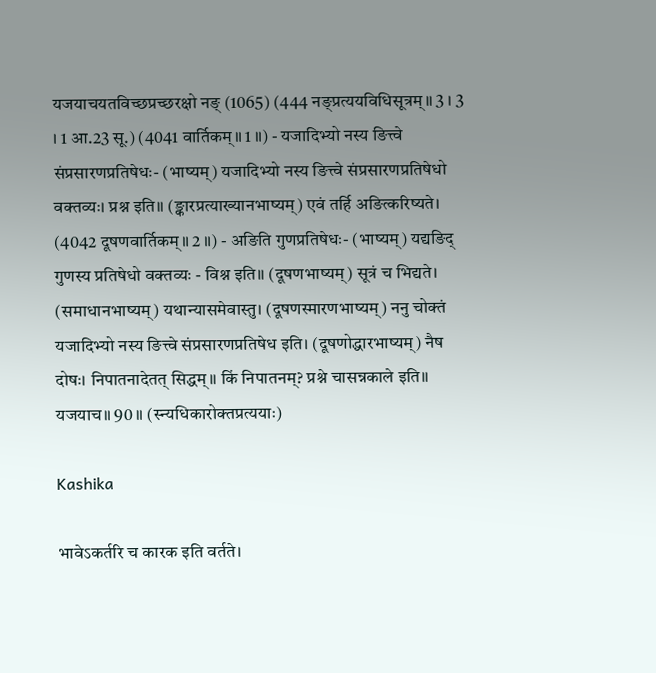यजयाचयतविच्छप्रच्छरक्षो नङ् (1065) (444 नङ्प्रत्ययविधिसूत्रम्॥ 3 । 3 । 1 आ.23 सू.) (4041 वार्तिकम्॥ 1 ॥) - यजादिभ्यो नस्य ङित्त्वे संप्रसारणप्रतिषेधः- (भाष्यम्) यजादिभ्यो नस्य ङित्त्वे संप्रसारणप्रतिषेधो वक्तव्यः। प्रश्न इति॥ (ङ्कारप्रत्याख्यानभाष्यम्) एवं तर्हि अङित्करिष्यते। (4042 दूषणवार्तिकम्॥ 2 ॥) - अङिति गुणप्रतिषेधः- (भाष्यम्) यद्यङिद् गुणस्य प्रतिषेधो वक्तव्यः - विश्न इति॥ (दूषणभाष्यम्) सूत्रं च भिद्यते। (समाधानभाष्यम्) यथान्यासमेवास्तु। (दूषणस्मारणभाष्यम्) ननु चोक्तं यजादिभ्यो नस्य ङित्त्वे संप्रसारणप्रतिषेध इति। (दूषणोद्धारभाष्यम्) नैष दोषः। निपातनादेतत् सिद्धम्॥ किं निपातनम्? प्रश्ने चासन्नकाले इति॥ यजयाच॥ 90 ॥ (स्न्यधिकारोक्तप्रत्ययाः)

Kashika

भावेऽकर्तरि च कारक इति वर्तते।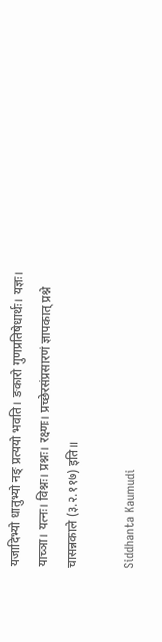यजादिभ्यो धातुभ्यो नङ् प्रत्ययो भवति। ङकारो गुणप्रतिषेधार्थः। यज्ञः। याच्ञा। यत्नः। विश्नः। प्रश्नः। रक्ष्णः। प्रच्छेरसंप्रसारणं ज्ञापकात् प्रश्ने चासन्नकाले (३.२.११७) इति॥

Siddhanta Kaumudi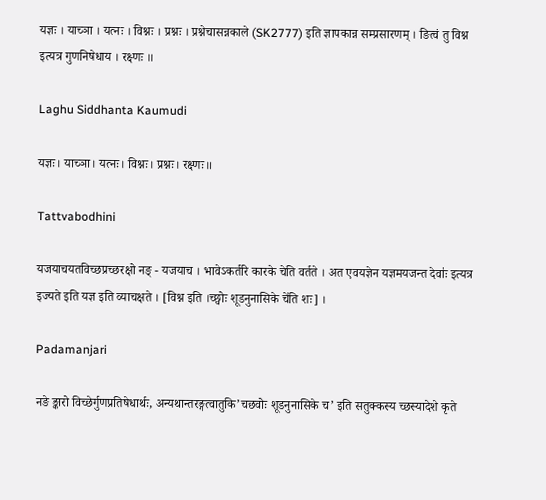यज्ञः । याच्ञा । यत्नः । विश्नः । प्रश्नः । प्रश्नेचासन्नकाले (SK2777) इति ज्ञापकान्न सम्प्रसारणम् । ङित्वं तु विश्न इत्यत्र गुणनिषेधाय । रक्ष्णः ॥

Laghu Siddhanta Kaumudi

यज्ञः। याच्ञा। यत्नः। विश्नः। प्रश्नः। रक्ष्णः॥

Tattvabodhini

यजयाचयतविच्छप्रच्छरक्षो नङ् - यजयाच । भावेऽकर्तरि कारके चेति वर्तते । अत एवयज्ञेन यज्ञमयजन्त देवाः॑ इत्यत्र इज्यते इति यज्ञ इति व्याचक्षते । [विश्न इति ।च्छ्वोः शूडनुनासिके चे॑ति शः] ।

Padamanjari

नङे ङ्कारो विच्छेर्गुणप्रतिषेधार्थः, अन्यथान्तरङ्गत्वातुकि’चछवोः शूडनुनासिके च’ इति सतुक्कस्य च्छस्यादेशे कृते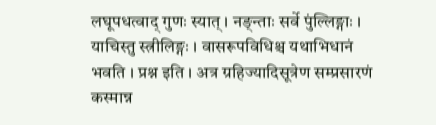लघूपधत्वाद् गुणः स्यात् । नङ्न्ताः सर्वे पुंल्लिङ्गाः । याचिस्तु स्त्रीलिङ्गः । वासरूपविधिश्च यथाभिधानं भवति । प्रश्न इति । अत्र ग्रहिज्यादिसूत्रेण सम्प्रसारणं कस्मान्न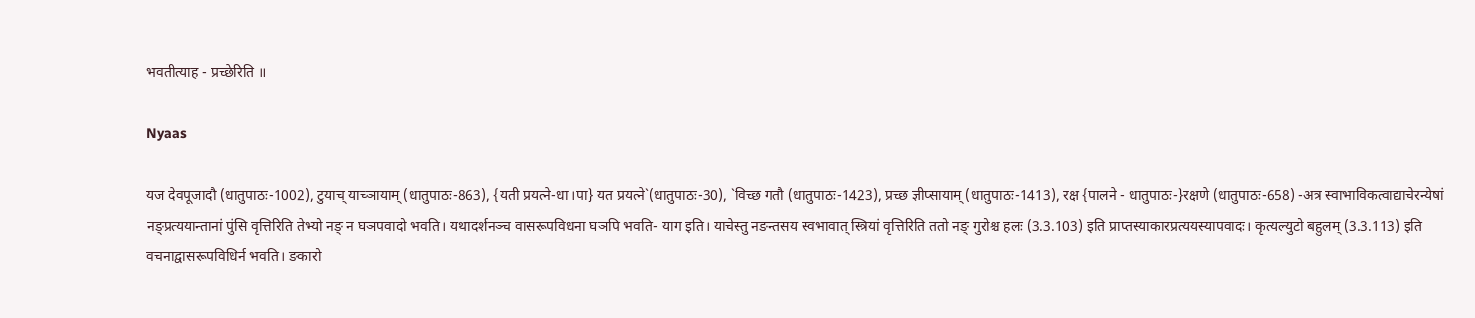भवतीत्याह - प्रच्छेरिति ॥

Nyaas

यज देवपूजादौ (धातुपाठः-1002), टुयाच् याच्ञायाम् (धातुपाठः-863), {यती प्रयत्ने-धा।पा} यत प्रयत्ने`(धातुपाठः-30), `विच्छ गतौ (धातुपाठः-1423), प्रच्छ ज्ञीप्सायाम् (धातुपाठः-1413), रक्ष {पालने - धातुपाठः-}रक्षणे (धातुपाठः-658) -अत्र स्वाभाविकत्वाद्याचेरन्येषां नङ्प्रत्ययान्तानां पुंसि वृत्तिरिति तेभ्यो नङ् न घञपवादो भवति। यथादर्शनञ्च वासरूपविधना घञपि भवति- याग इति। याचेस्तु नङन्तसय स्वभावात् स्त्रियां वृत्तिरिति ततो नङ् गुरोश्च हलः (3.3.103) इति प्राप्तस्याकारप्रत्ययस्यापवादः। कृत्यल्युटो बहुलम् (3.3.113) इति वचनाद्वासरूपविधिर्न भवति। ङकारो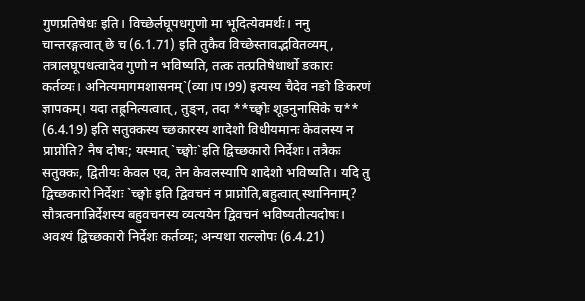गुणप्रतिषेधः इति। विच्छेर्लघूपधगुणो मा भूदित्येवमर्थः। ननु चान्तरङ्गत्वात् छे च (6.1.71) इति तुकैव विच्छेस्तावद्भवितव्यम्, तत्रालघूपधत्वादेव गुणो न भविष्यति, तत्क तत्प्रतिषेधार्थो ङकारः कर्तव्यः। अनित्यमागमशासनम्`(व्या।प।99) इत्यस्य चैदेव नङो ङिकरणं ज्ञापकम्। यदा तह्र्रनित्यत्वात्, तुङ्न, तदा **च्छ्वोः शूडनुनासिके च** (6.4.19) इति सतुक्कस्य च्छकारस्य शादेशो विधीयमानः केवलस्य न प्राप्नोति? नैष दोषः; यस्मात् `च्छ्वोः`इति द्विच्छकारो निर्देशः। तत्रैकः सतुक्कः, द्वितीयः केवल एव, तेन केवलस्यापि शादेशो भविष्यति। यदि तु द्विच्छकारो निर्देशः `च्छ्वोः इति द्विवचनं न प्राप्नोति,बहुत्वात् स्थानिनाम्? सौत्रत्वनान्निर्देशस्य बहुवचनस्य व्यत्ययेन द्विवचनं भविष्यतीत्यदोषः। अवश्यं द्विच्छकारो निर्देशः कर्तव्यः; अन्यथा राल्लोपः (6.4.21)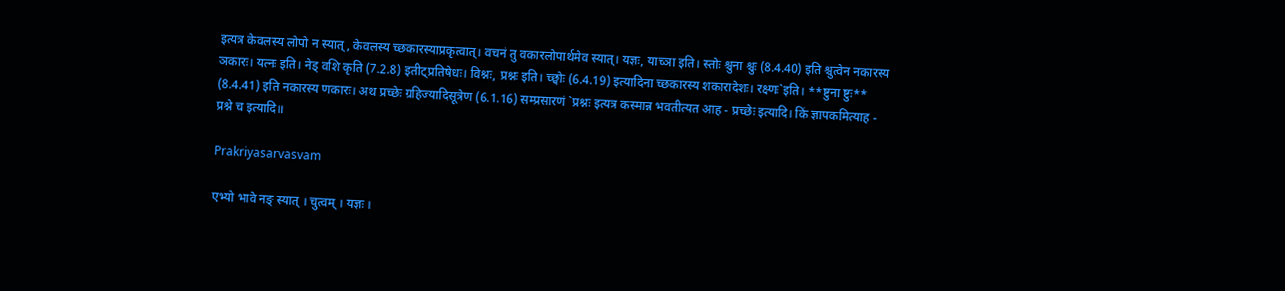इत्यत्र केवलस्य लोपो न स्यात्, केवलस्य च्छकारस्याप्रकृत्वात्। वचनं तु वकारलोपार्थमेव स्यात्। यज्ञः, याच्ञा इति। स्तोः श्चुना श्चुः (8.4.40) इति श्चुत्वेन नकारस्य ञकारः। यत्नः इति। नेड् वशि कृति (7.2.8) इतीट्प्रतिषेधः। विश्नः, प्रश्नः इति। च्छ्वोः (6.4.19) इत्यादिना च्छकारस्य शकारादेशः। रक्ष्णः`इति। **ष्टुना ष्टुः** (8.4.41) इति नकारस्य णकारः। अथ प्रच्छेः ग्रहिज्यादिसूत्रेण (6.1.16) सम्प्रसारणं `प्रश्नः इत्यत्र कस्मान्न भवतीत्यत आह - प्रच्छेः इत्यादि। किं ज्ञापकमित्याह - प्रश्ने च इत्यादि॥

Prakriyasarvasvam

एभ्यो भावे नङ् स्यात् । चुत्वम् । यज्ञः ।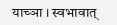याच्ञा । स्वभावात्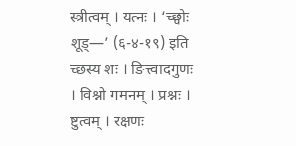स्त्रीत्वम् । यत्नः । ‘च्छ्वोः शूड्—’ (६-४-१९) इति च्छस्य शः । ङित्त्वादगुणः । विश्नो गमनम् । प्रश्नः । ष्टुत्वम् । रक्षणः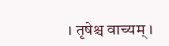। तृषेश्च वाच्यम् ।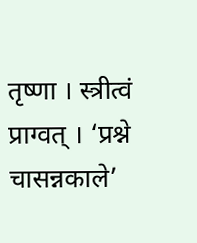तृष्णा । स्त्रीत्वं प्राग्वत् । ‘प्रश्ने चासन्नकाले’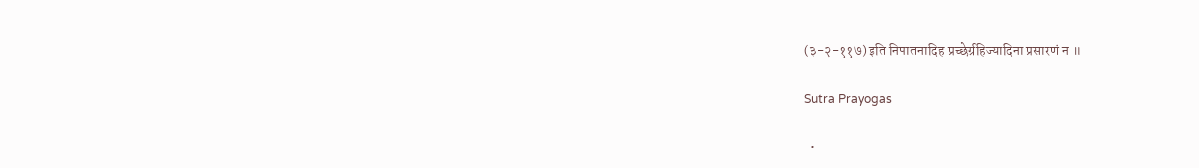(३-२-११७) इति निपातनादिह प्रच्छेर्ग्रहिज्यादिना प्रसारणं न ॥

Sutra Prayogas

  •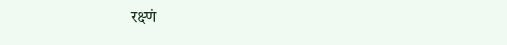रक्ष्णं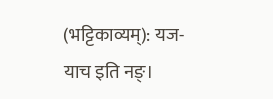(भट्टिकाव्यम्): यज-याच इति नङ्।